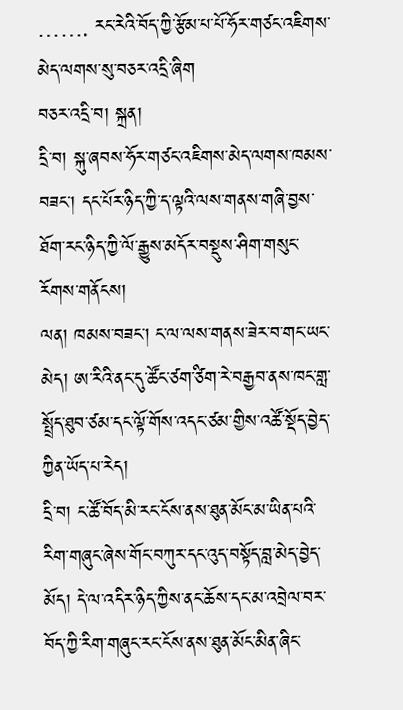……. རང་རེའི་བོད་ཀྱི་རྩོམ་པ་པོ་ཧོར་གཙང་འཇིགས་མེད་ལགས་སུ་བཅར་འདྲི་ཞིག
བཅར་འདྲི་བ། སྐྲན།
དྲི་བ། སྐུ་ཞབས་ཧོར་གཙང་འཇིགས་མེད་ལགས་ཁམས་བཟང་། དང་པོར་ཉིད་ཀྱི་ད་ལྟའི་ལས་གནས་གཞི་བྱས་ཐོག་རང་ཉིད་ཀྱི་ལོ་རྒྱུས་མདོར་བསྡུས་ཤིག་གསུང་རོགས་གནོངས།
ལན། ཁམས་བཟང་། ང་ལ་ལས་གནས་ཟེར་བ་གང་ཡང་མེད། ཨ་རིའི་ནང་དུ་ཚོང་ཙག་ཙིག་རེ་བརྒྱབ་ནས་ཁང་གླ་སྤྲོད་ཐུབ་ཙམ་དང་ལྟོ་གོས་འདང་ཙམ་གྱིས་འཚོ་སྡོད་བྱེད་ཀྱིན་ཡོད་པ་རེད།
དྲི་བ། ང་ཚོ་བོད་མི་རང་ངོས་ནས་ཐུན་མོང་མ་ཡིན་པའི་རིག་གཞུང་ཞེས་གོང་བཀུར་དང་འུད་བསྟོད་བླ་མེད་བྱེད་མོད། དེ་ལ་འདིར་ཉིད་ཀྱིས་ནང་ཆོས་དང་མ་འབྲེལ་བར་བོད་ཀྱི་རིག་གཞུང་རང་ངོས་ནས་ཐུན་མོང་མིན་ཞིང་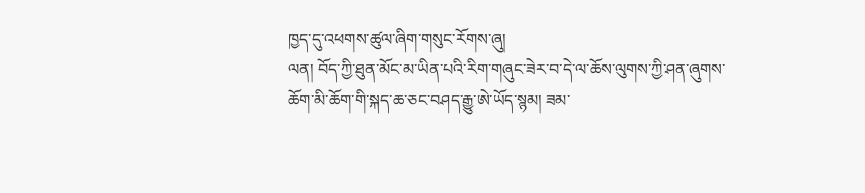ཁྱད་དུ་འཕགས་ཚུལ་ཞིག་གསུང་རོགས་ཞུ།
ལན། བོད་ཀྱི་ཐུན་མོང་མ་ཡིན་པའི་རིག་གཞུང་ཟེར་བ་དེ་ལ་ཆོས་ལུགས་ཀྱི་ཤན་ཞུགས་ཆོག་མི་ཆོག་གི་སྐད་ཆ་ཅང་བཤད་རྒྱུ་ཨེ་ཡོད་སྙམ། ཟམ་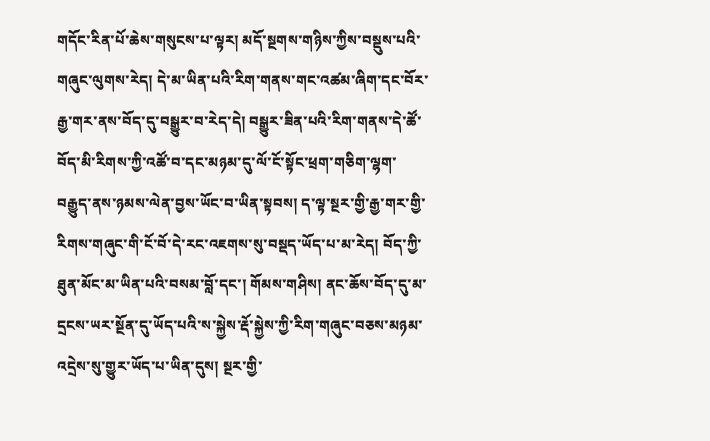གདོང་རིན་པོ་ཆེས་གསུངས་པ་ལྟར། མདོ་སྔགས་གཉིས་ཀྱིས་བསྡུས་པའི་གཞུང་ལུགས་རེད། དེ་མ་ཡིན་པའི་རིག་གནས་གང་འཚམ་ཞིག་དང་བོར་རྒྱ་གར་ནས་བོད་དུ་བསྒྱུར་བ་རེད་དེ། བསྒྱུར་ཟིན་པའི་རིག་གནས་དེ་ཚོ་བོད་མི་རིགས་ཀྱི་འཚོ་བ་དང་མཉམ་དུ་ལོ་ངོ་སྟོང་ཕྲག་གཅིག་ལྷག་བརྒྱུད་ནས་ཉམས་ལེན་བྱས་ཡོང་བ་ཡིན་སྟབས། ད་ལྟ་སྔར་གྱི་རྒྱ་གར་གྱི་རིགས་གཞུང་གི་ངོ་བོ་དེ་རང་འཇགས་སུ་བསྡད་ཡོད་པ་མ་རེད། བོད་ཀྱི་ཐུན་མོང་མ་ཡིན་པའི་བསམ་བློ་དང་། གོམས་གཤིས། ནང་ཆོས་བོད་དུ་མ་དྲངས་ཡར་སྔོན་དུ་ཡོད་པའི་ས་སྐྱེས་རྡོ་སྐྱེས་ཀྱི་རིག་གཞུང་བཅས་མཉམ་འདྲེས་སུ་གྱུར་ཡོད་པ་ཡིན་དུས། སྔར་གྱི་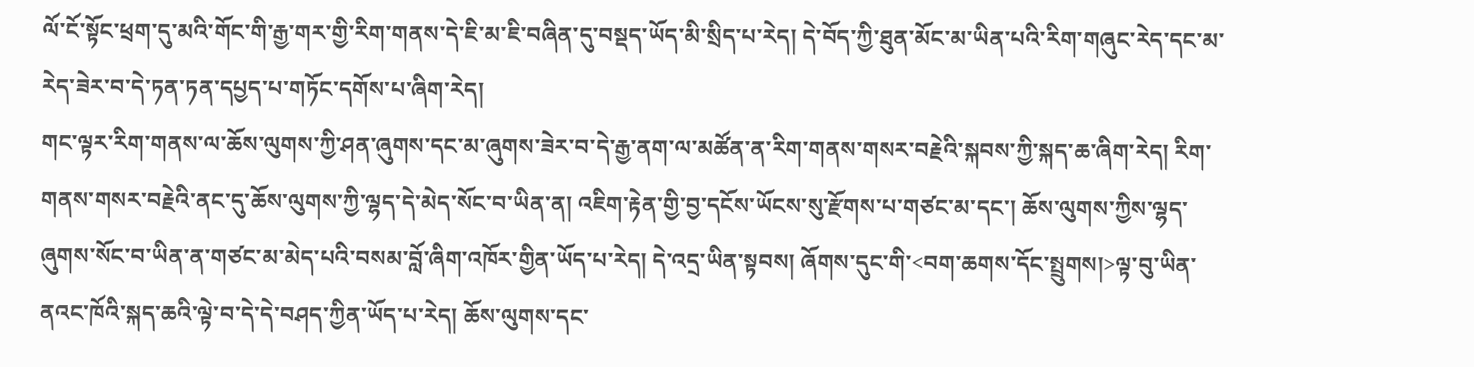ལོ་ངོ་སྟོང་ཕྲག་དུ་མའི་གོང་གི་རྒྱ་གར་གྱི་རིག་གནས་དེ་ཇི་མ་ཇི་བཞིན་དུ་བསྡད་ཡོད་མི་སྲིད་པ་རེད། དེ་བོད་ཀྱི་ཐུན་མོང་མ་ཡིན་པའི་རིག་གཞུང་རེད་དང་མ་རེད་ཟེར་བ་དེ་ཏན་ཏན་དཔྱད་པ་གཏོང་དགོས་པ་ཞིག་རེད།
གང་ལྟར་རིག་གནས་ལ་ཆོས་ལུགས་ཀྱི་ཤན་ཞུགས་དང་མ་ཞུགས་ཟེར་བ་དེ་རྒྱ་ནག་ལ་མཚོན་ན་རིག་གནས་གསར་བརྗེའི་སྐབས་ཀྱི་སྐད་ཆ་ཞིག་རེད། རིག་གནས་གསར་བརྗེའི་ནང་དུ་ཆོས་ལུགས་ཀྱི་ལྷད་དེ་མེད་སོང་བ་ཡིན་ན། འཇིག་རྟེན་གྱི་བྱ་དངོས་ཡོངས་སུ་རྫོགས་པ་གཙང་མ་དང་། ཆོས་ལུགས་ཀྱིས་ལྷད་ཞུགས་སོང་བ་ཡིན་ན་གཙང་མ་མེད་པའི་བསམ་བློ་ཞིག་འཁོར་གྱིན་ཡོད་པ་རེད། དེ་འདྲ་ཡིན་སྟབས། ཞོགས་དུང་གི་<བག་ཆགས་དོང་སྤྲུགས།>ལྟ་བུ་ཡིན་ནའང་ཁོའི་སྐད་ཆའི་ལྟེ་བ་དེ་དེ་བཤད་ཀྱིན་ཡོད་པ་རེད། ཆོས་ལུགས་དང་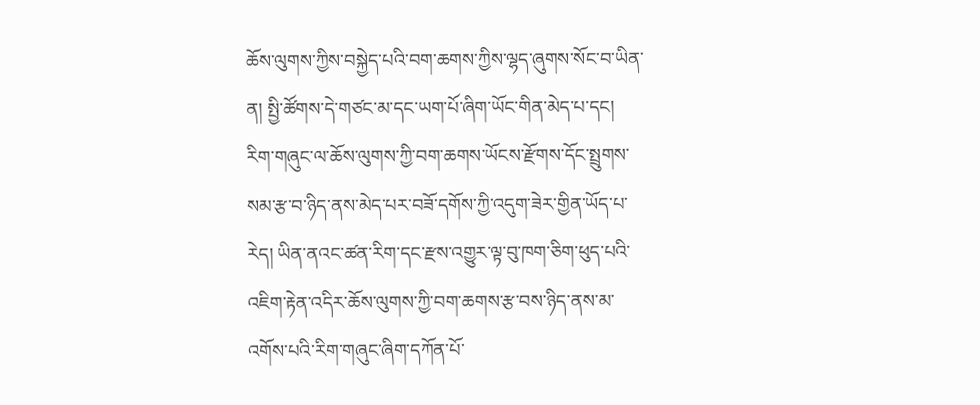ཆོས་ལུགས་ཀྱིས་བསྐྱེད་པའི་བག་ཆགས་ཀྱིས་ལྷད་ཞུགས་སོང་བ་ཡིན་ན། སྤྱི་ཚོགས་དེ་གཙང་མ་དང་ཡག་པོ་ཞིག་ཡོང་གིན་མེད་པ་དང། རིག་གཞུང་ལ་ཆོས་ལུགས་ཀྱི་བག་ཆགས་ཡོངས་རྫོགས་དོང་སྤྲུགས་སམ་རྩ་བ་ཉིད་ནས་མེད་པར་བཟོ་དགོས་ཀྱི་འདུག་ཟེར་གྱིན་ཡོད་པ་རེད། ཡིན་ནའང་ཚན་རིག་དང་རྫས་འགྱུར་ལྟ་བུ་ཁག་ཅིག་ཕུད་པའི་འཇིག་རྟེན་འདིར་ཆོས་ལུགས་ཀྱི་བག་ཆགས་རྩ་བས་ཉིད་ནས་མ་འགོས་པའི་རིག་གཞུང་ཞིག་དཀོན་པོ་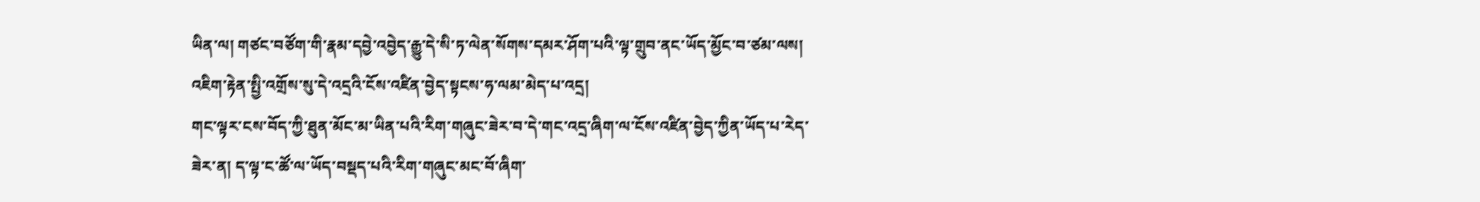ཡིན་ལ། གཙང་བཙོག་གི་རྣམ་དབྱེ་འབྱེད་རྒྱུ་དེ་སི་ཏ་ལེན་སོགས་དམར་ཤོག་པའི་ལྟ་གྲུབ་ནང་ཡོད་མྱོང་བ་ཙམ་ལས། འཇིག་རྟེན་སྤྱི་འགྲོས་སུ་དེ་འདྲའི་ངོས་འཛིན་བྱེད་སྟངས་ཧ་ལམ་མེད་པ་འདྲ།
གང་ལྟར་ངས་བོད་ཀྱི་ཐུན་མོང་མ་ཡིན་པའི་རིག་གཞུང་ཟེར་བ་དེ་གང་འདྲ་ཞིག་ལ་ངོས་འཛིན་བྱེད་ཀྱིན་ཡོད་པ་རེད་ཟེར་ན། ད་ལྟ་ང་ཚོ་ལ་ཡོད་བསྡད་པའི་རིག་གཞུང་མང་བོ་ཞིག་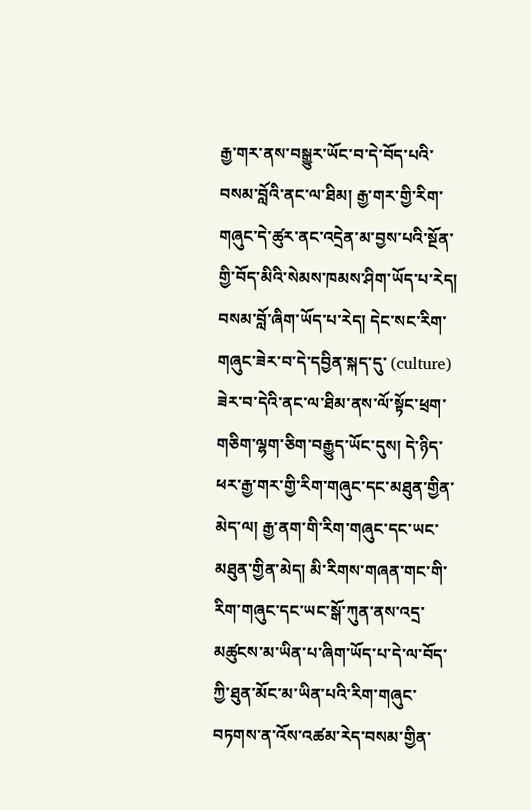རྒྱ་གར་ནས་བསྒྱུར་ཡོང་བ་དེ་བོད་པའི་བསམ་བློའི་ནང་ལ་ཐིམ། རྒྱ་གར་གྱི་རིག་གཞུང་དེ་ཚུར་ནང་འདྲེན་མ་བྱས་པའི་སྔོན་གྱི་བོད་མིའི་སེམས་ཁམས་ཤིག་ཡོད་པ་རེད། བསམ་བློ་ཞིག་ཡོད་པ་རེད། དེང་སང་རིག་གཞུང་ཟེར་བ་དེ་དབྱིན་སྐད་དུ་ (culture) ཟེར་བ་དེའི་ནང་ལ་ཐིམ་ནས་ལོ་སྟོང་ཕྲག་གཅིག་ལྷག་ཅིག་བརྒྱུད་ཡོང་དུས། དེ་ཉིད་ཕར་རྒྱ་གར་གྱི་རིག་གཞུང་དང་མཐུན་གྱིན་མེད་ལ། རྒྱ་ནག་གི་རིག་གཞུང་དང་ཡང་མཐུན་གྱིན་མེད། མི་རིགས་གཞན་གང་གི་རིག་གཞུང་དང་ཡང་སྒོ་ཀུན་ནས་འདྲ་མཚུངས་མ་ཡིན་པ་ཞིག་ཡོད་པ་དེ་ལ་བོད་ཀྱི་ཐུན་མོང་མ་ཡིན་པའི་རིག་གཞུང་བཏགས་ན་འོས་འཚམ་རེད་བསམ་གྱིན་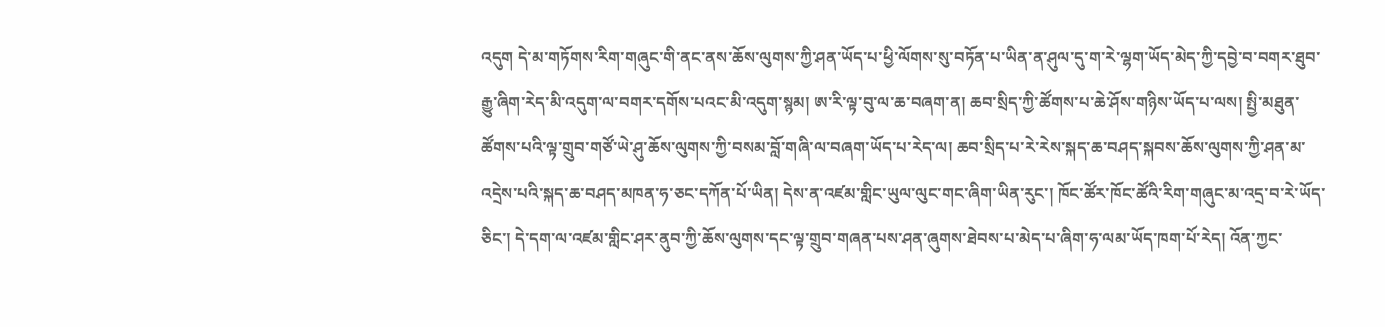འདུག དེ་མ་གཏོགས་རིག་གཞུང་གི་ནང་ནས་ཆོས་ལུགས་ཀྱི་ཤན་ཡོད་པ་ཕྱི་ལོགས་སུ་བཏོན་པ་ཡིན་ན་ཤུལ་དུ་ག་རེ་ལྷག་ཡོད་མེད་ཀྱི་དབྱེ་བ་བགར་ཐུབ་རྒྱུ་ཞིག་རེད་མི་འདུག་ལ་བགར་དགོས་པའང་མི་འདུག་སྙམ། ཨ་རི་ལྟ་བུ་ལ་ཆ་བཞག་ན། ཆབ་སྲིད་ཀྱི་ཚོགས་པ་ཆེ་ཤོས་གཉིས་ཡོད་པ་ལས། སྤྱི་མཐུན་ཚོགས་པའི་ལྟ་གྲུབ་གཙོ་ཡེ་ཤུ་ཆོས་ལུགས་ཀྱི་བསམ་བློ་གཞི་ལ་བཞག་ཡོད་པ་རེད་ལ། ཆབ་སྲིད་པ་རེ་རེས་སྐད་ཆ་བཤད་སྐབས་ཆོས་ལུགས་ཀྱི་ཤན་མ་འདྲེས་པའི་སྐད་ཆ་བཤད་མཁན་ཧ་ཅང་དཀོན་པོ་ཡིན། དེས་ན་འཛམ་གླིང་ཡུལ་ལུང་གང་ཞིག་ཡིན་རུང་། ཁོང་ཚོར་ཁོང་ཚོའི་རིག་གཞུང་མ་འདྲ་བ་རེ་ཡོད་ཅིང་། དེ་དག་ལ་འཛམ་གླིང་ཤར་ནུབ་ཀྱི་ཆོས་ལུགས་དང་ལྟ་གྲུབ་གཞན་པས་ཤན་ཞུགས་ཐེབས་པ་མེད་པ་ཞིག་ཧ་ལམ་ཡོད་ཁག་པོ་རེད། འོན་ཀྱང་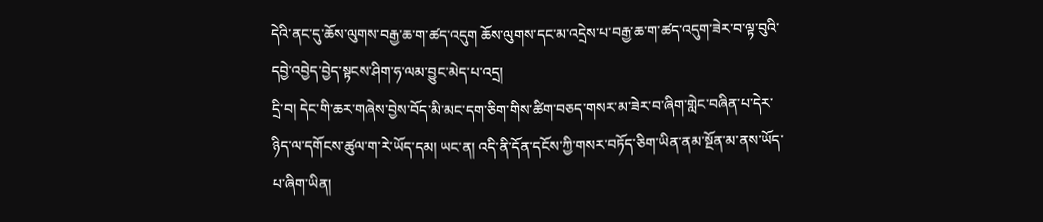དེའི་ནང་དུ་ཆོས་ལུགས་བརྒྱ་ཆ་ག་ཚད་འདུག ཆོས་ལུགས་དང་མ་འདྲེས་པ་བརྒྱ་ཆ་ག་ཚད་འདུག་ཟེར་བ་ལྟ་བུའི་དབྱེ་འབྱེད་བྱེད་སྟངས་ཤིག་ཧ་ལམ་བྱུང་མེད་པ་འདྲ།
དྲི་བ། དེང་གི་ཆར་གཞེས་བྱེས་བོད་མི་མང་དག་ཅིག་གིས་ཚིག་བཅད་གསར་མ་ཟེར་བ་ཞིག་གླེང་བཞིན་པ་དེར་ཉིད་ལ་དགོངས་ཚུལ་ག་རེ་ཡོད་དམ། ཡང་ན། འདི་ནི་དོན་དངོས་ཀྱི་གསར་བཏོད་ཅིག་ཡིན་ནམ་སྔོན་མ་ནས་ཡོད་པ་ཞིག་ཡིན།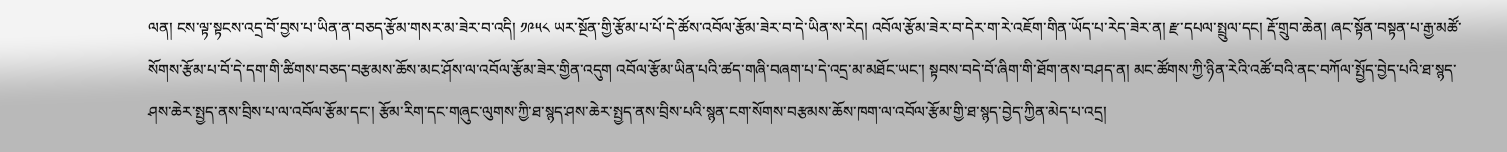ལན། ངས་ལྟ་སྟངས་འདྲ་བོ་བྱས་པ་ཡིན་ན་བཅད་རྩོམ་གསར་མ་ཟེར་བ་འདི། ༡༩༥༨ ཡར་སྔོན་གྱི་རྩོམ་པ་པོ་དེ་ཚོས་འབོལ་རྩོམ་ཟེར་བ་དེ་ཡིན་ས་རེད། འབོལ་རྩོམ་ཟེར་བ་དེར་ག་རེ་འཇོག་གིན་ཡོད་པ་རེད་ཟེར་ན། རྫ་དཔལ་སྤྲུལ་དང། རྡོ་གྲུབ་ཆེན། ཞང་སྟོན་བསྟན་པ་རྒྱ་མཚོ་སོགས་རྩོམ་པ་བོ་དེ་དག་གི་ཚིགས་བཅད་བརྩམས་ཆོས་མང་ཤོས་ལ་འབོལ་རྩོམ་ཟེར་གྱིན་འདུག འབོལ་རྩོམ་ཡིན་པའི་ཚད་གཞི་བཞག་པ་དེ་འདྲ་མ་མཐོང་ཡང་། སྟབས་བདེ་བོ་ཞིག་གི་ཐོག་ནས་བཤད་ན། མང་ཚོགས་ཀྱི་ཉིན་རེའི་འཚོ་བའི་ནང་བཀོལ་སྤྱོད་བྱེད་པའི་ཐ་སྙད་ཤས་ཆེར་སྤྱད་ནས་བྲིས་པ་ལ་འབོལ་རྩོམ་དང་། རྩོམ་རིག་དང་གཞུང་ལུགས་ཀྱི་ཐ་སྙད་ཤས་ཆེར་སྤྱད་ནས་བྲིས་པའི་སྙན་ངག་སོགས་བརྩམས་ཆོས་ཁག་ལ་འབོལ་རྩོམ་གྱི་ཐ་སྙད་བྱེད་ཀྱིན་མེད་པ་འདྲ།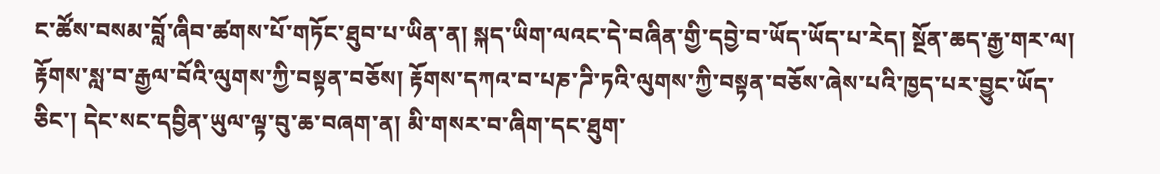ང་ཚོས་བསམ་བློ་ཞིབ་ཚགས་པོ་གཏོང་ཐུབ་པ་ཡིན་ན། སྐད་ཡིག་ལའང་དེ་བཞིན་གྱི་དབྱེ་བ་ཡོད་ཡོད་པ་རེད། སྔོན་ཆད་རྒྱ་གར་ལ། རྟོགས་སླ་བ་རྒྱལ་བོའི་ལུགས་ཀྱི་བསྟན་བཅོས། རྟོགས་དཀའ་བ་པཎ་ཌི་ཏའི་ལུགས་ཀྱི་བསྟན་བཅོས་ཞེས་པའི་ཁྱད་པར་བྱུང་ཡོད་ཅིང་། དེང་སང་དབྱིན་ཡུལ་ལྟ་བུ་ཆ་བཞག་ན། མི་གསར་བ་ཞིག་དང་ཐུག་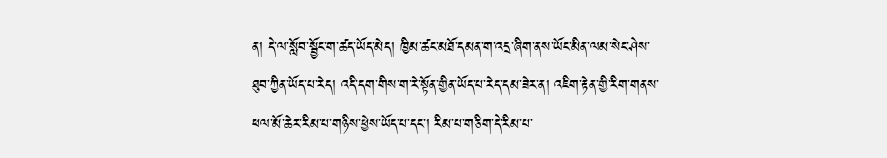ན། དེ་ལ་སློབ་སྦྱོང་ག་ཚད་ཡོད་མེད། ཁྱིམ་ཚང་མཐོ་དམན་ག་འདྲ་ཞིག་ནས་ཡོང་མིན་ལམ་སེང་ཤེས་ཐུབ་ཀྱིན་ཡོད་པ་རེད། འདི་དག་གིས་ག་རེ་སྟོན་གྱིན་ཡོད་པ་རེད་དམ་ཟེར་ན། འཇིག་རྟེན་གྱི་རིག་གནས་ཕལ་མོ་ཆེར་རིམ་པ་གཉིས་ཕྱེས་ཡོད་པ་དང་། རིམ་པ་གཅིག་དེ་རིམ་པ་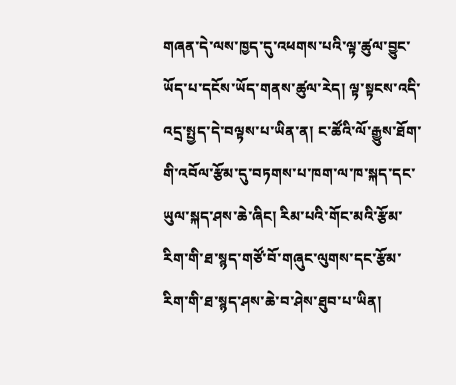གཞན་དེ་ལས་ཁྱད་དུ་འཕགས་པའི་ལྟ་ཚུལ་བྱུང་ཡོད་པ་དངོས་ཡོད་གནས་ཚུལ་རེད། ལྟ་སྟངས་འདི་འདྲ་སྤྱད་དེ་བལྟས་པ་ཡིན་ན། ང་ཚོའི་ལོ་རྒྱུས་ཐོག་གི་འབོལ་རྩོམ་དུ་བཏགས་པ་ཁག་ལ་ཁ་སྐད་དང་ཡུལ་སྐད་ཤས་ཆེ་ཞིང། རིམ་པའི་གོང་མའི་རྩོམ་རིག་གི་ཐ་སྙད་གཙོ་བོ་གཞུང་ལུགས་དང་རྩོམ་རིག་གི་ཐ་སྙད་ཤས་ཆེ་བ་ཤེས་ཐུབ་པ་ཡིན།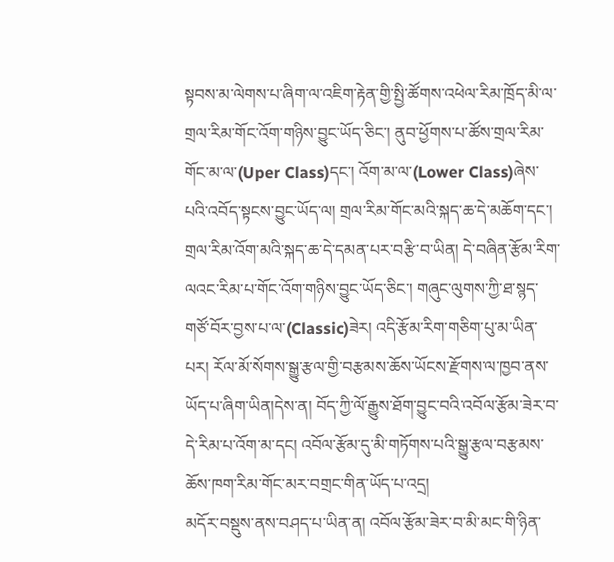སྟབས་མ་ལེགས་པ་ཞིག་ལ་འཇིག་རྟེན་གྱི་སྤྱི་ཚོགས་འཕེལ་རིམ་ཁྲོད་མི་ལ་གྲལ་རིམ་གོང་འོག་གཉིས་བྱུང་ཡོད་ཅིང་། ནུབ་ཕྱོགས་པ་ཚོས་གྲལ་རིམ་གོང་མ་ལ་(Uper Class)དང་། འོག་མ་ལ་(Lower Class)ཞེས་པའི་འབོད་སྟངས་བྱུང་ཡོད་ལ། གྲལ་རིམ་གོང་མའི་སྐད་ཆ་དེ་མཆོག་དང་། གྲལ་རིམ་འོག་མའི་སྐད་ཆ་དེ་དམན་པར་བརྩི་བ་ཡིན། དེ་བཞིན་རྩོམ་རིག་ལའང་རིམ་པ་གོང་འོག་གཉིས་བྱུང་ཡོད་ཅིང་། གཞུང་ལུགས་ཀྱི་ཐ་སྙད་གཙོ་བོར་བྱས་པ་ལ་(Classic)ཟེར། འདི་རྩོམ་རིག་གཅིག་པུ་མ་ཡིན་པར། རོལ་མོ་སོགས་སྒྱུ་རྩལ་གྱི་བརྩམས་ཆོས་ཡོངས་རྫོགས་ལ་ཁྱབ་ནས་ཡོད་པ་ཞིག་ཡིན།དེས་ན། བོད་ཀྱི་ལོ་རྒྱུས་ཐོག་བྱུང་བའི་འབོལ་རྩོམ་ཟེར་བ་དེ་རིམ་པ་འོག་མ་དང། འབོལ་རྩོམ་དུ་མི་གཏོགས་པའི་སྒྱུ་རྩལ་བརྩམས་ཆོས་ཁག་རིམ་གོང་མར་བགྲང་གིན་ཡོད་པ་འདྲ།
མདོར་བསྡུས་ནས་བཤད་པ་ཡིན་ན། འབོལ་རྩོམ་ཟེར་བ་མི་མང་གི་ཉིན་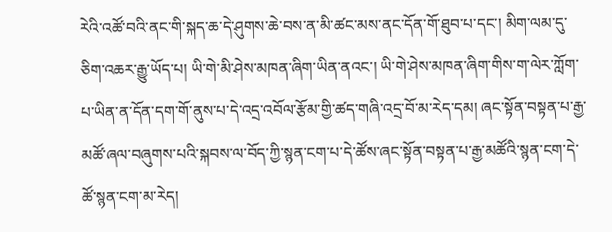རེའི་འཚོ་བའི་ནང་གི་སྐད་ཆ་དེ་ཤུགས་ཆེ་བས་ན་མི་ཚང་མས་ནང་དོན་གོ་ཐུབ་པ་དང་། མིག་ལམ་དུ་ཅིག་འཆར་རྒྱུ་ཡོད་པ། ཡི་གེ་མི་ཤེས་མཁན་ཞིག་ཡིན་ནའང་། ཡི་གེ་ཤེས་མཁན་ཞིག་གིས་ག་ལེར་ཀློག་པ་ཡིན་ན་དོན་དག་གོ་ནུས་པ་དེ་འདྲ་འབོལ་རྩོམ་གྱི་ཚད་གཞི་འདྲ་བོ་མ་རེད་དམ། ཞང་སྟོན་བསྟན་པ་རྒྱ་མཚོ་ཞལ་བཞུགས་པའི་སྐབས་ལ་བོད་ཀྱི་སྙན་ངག་པ་དེ་ཚོས་ཞང་སྟོན་བསྟན་པ་རྒྱ་མཚོའི་སྙན་ངག་དེ་ཚོ་སྙན་ངག་མ་རེད།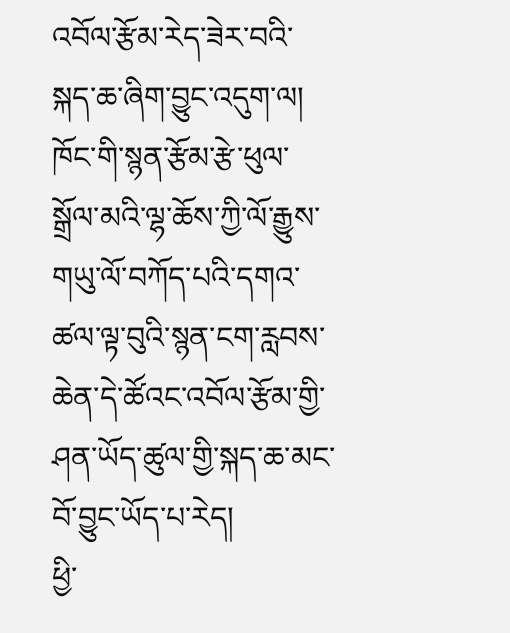འབོལ་རྩོམ་རེད་ཟེར་བའི་སྐད་ཆ་ཞིག་བྱུང་འདུག་ལ། ཁོང་གི་སྙན་རྩོམ་རྩེ་ཕུལ་སྒྲོལ་མའི་ལྷ་ཆོས་ཀྱི་ལོ་རྒྱུས་གཡུ་ལོ་བཀོད་པའི་དགའ་ཚལ་ལྟ་བུའི་སྙན་ངག་རླབས་ཆེན་དེ་ཚོའང་འབོལ་རྩོམ་གྱི་ཤན་ཡོད་ཚུལ་གྱི་སྐད་ཆ་མང་བོ་བྱུང་ཡོད་པ་རེད།
ཕྱི་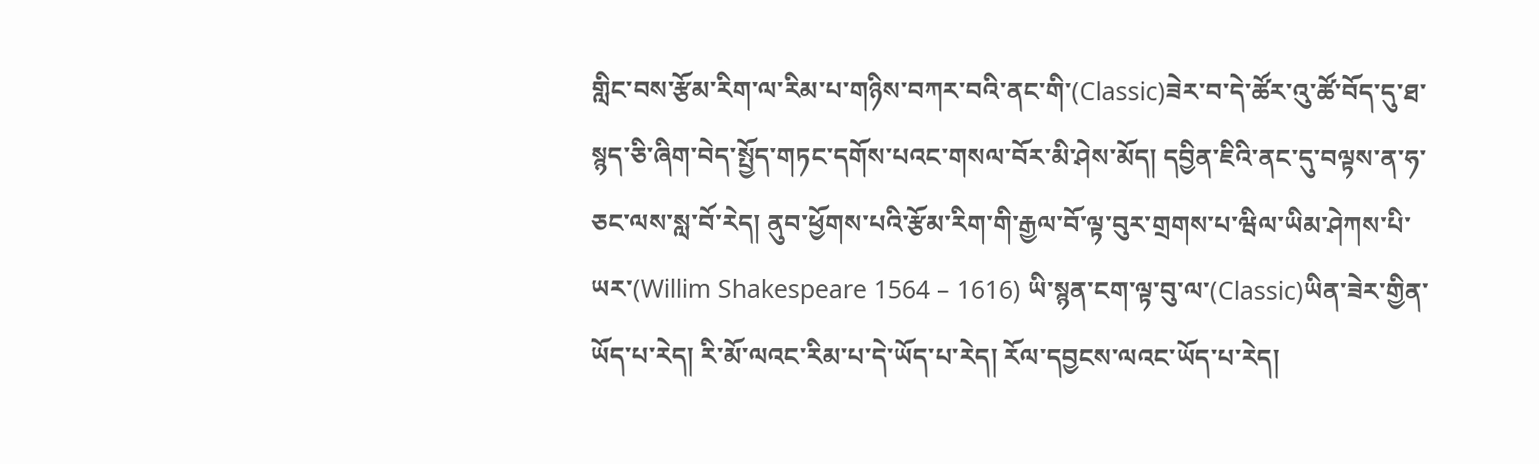གླིང་བས་རྩོམ་རིག་ལ་རིམ་པ་གཉིས་བཀར་བའི་ནང་གི་(Classic)ཟེར་བ་དེ་ཚོར་འུ་ཚོ་བོད་དུ་ཐ་སྙད་ཅི་ཞིག་བེད་སྤྱོད་གཏང་དགོས་པའང་གསལ་བོར་མི་ཤེས་མོད། དབྱིན་ཇིའི་ནང་དུ་བལྟས་ན་ཧ་ཅང་ལས་སླ་བོ་རེད། ནུབ་ཕྱོགས་པའི་རྩོམ་རིག་གི་རྒྱལ་བོ་ལྟ་བུར་གྲགས་པ་ཝིལ་ཡིམ་ཤེཀས་པི་ཡར་(Willim Shakespeare 1564 – 1616) ཡི་སྙན་ངག་ལྟ་བུ་ལ་(Classic)ཡིན་ཟེར་གྱིན་ཡོད་པ་རེད། རི་མོ་ལའང་རིམ་པ་དེ་ཡོད་པ་རེད། རོལ་དབྱངས་ལའང་ཡོད་པ་རེད།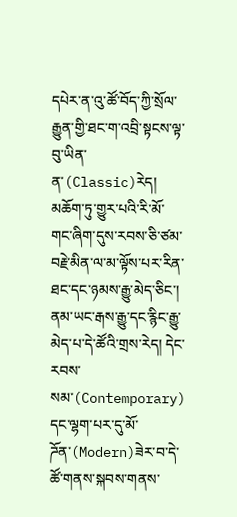དཔེར་ན་འུ་ཚོ་བོད་ཀྱི་སྲོལ་རྒྱུན་གྱི་ཐང་ག་འབྲི་སྟངས་ལྟ་བུ་ཡིན་ན་(Classic)རེད། མཆོག་ཏུ་གྱུར་པའི་རི་མོ་གང་ཞིག་དུས་རབས་ཅི་ཙམ་བརྗེ་མིན་ལ་མ་ལྟོས་པར་རིན་ཐང་དང་ཉམས་རྒྱུ་མེད་ཅིང་། ནམ་ཡང་རྒས་རྒྱུ་དང་རྙིང་རྒྱུ་མེད་པ་དེ་ཚོའི་གྲས་རེད། དེང་རབས་སམ་(Contemporary) དང་ལྷག་པར་དུ་མོ་ཌོན་(Modern)ཟེར་བ་དེ་ཚོ་གནས་སྐབས་གནས་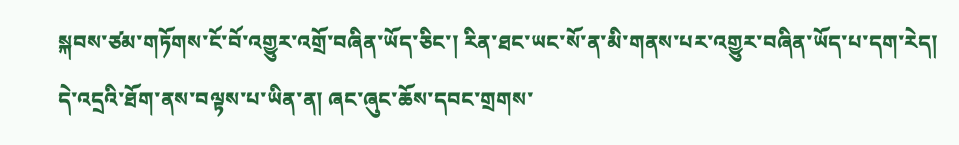སྐབས་ཙམ་གཏོགས་ངོ་བོ་འགྱུར་འགྲོ་བཞིན་ཡོད་ཅིང་། རིན་ཐང་ཡང་སོ་ན་མི་གནས་པར་འགྱུར་བཞིན་ཡོད་པ་དག་རེད།
དེ་འདྲའི་ཐོག་ནས་བལྟས་པ་ཡིན་ན། ཞང་ཞུང་ཆོས་དབང་གྲགས་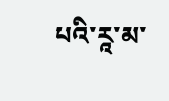པའི་ཪཱ་མ་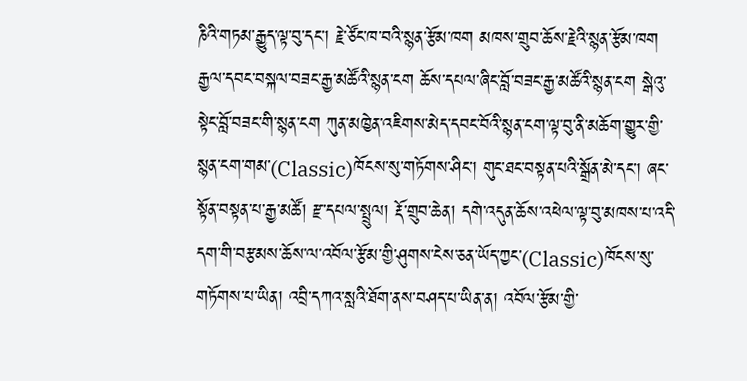ཎིའི་གཏམ་རྒྱུད་ལྟ་བུ་དང་། རྗེ་ཙོང་ཁ་བའི་སྙན་རྩོམ་ཁག མཁས་གྲུབ་ཆོས་རྗེའི་སྙན་རྩོམ་ཁག རྒྱལ་དབང་བསྐལ་བཟང་རྒྱ་མཚོའི་སྙན་ངག ཆོས་དཔལ་ཞིང་བློ་བཟང་རྒྱ་མཚོའི་སྙན་ངག སྒེའུ་སྟེང་བློ་བཟང་གི་སྙན་ངག ཀུན་མཁྱེན་འཇིགས་མེད་དབང་བོའི་སྙན་ངག་ལྟ་བུ་ནི་མཆོག་གྱུར་གྱི་སྙན་ངག་གམ་(Classic)ཁོངས་སུ་གཏོགས་ཤིང་། གུང་ཐང་བསྟན་པའི་སྒྲོན་མེ་དང་། ཞང་སྟོན་བསྟན་པ་རྒྱ་མཚོ། རྫ་དཔལ་སྤྲུལ། རྡོ་གྲུབ་ཆེན། དགེ་འདུན་ཆོས་འཕེལ་ལྟ་བུ་མཁས་པ་འདི་དག་གི་བརྩམས་ཆོས་ལ་འབོལ་རྩོམ་གྱི་ཤུགས་ངེས་ཅན་ཡོད་ཀྱང་(Classic)ཁོངས་སུ་གཏོགས་པ་ཡིན། འབྲི་དཀའ་སླའི་ཐོག་ནས་བཤད་པ་ཡིན་ན། འབོལ་རྩོམ་གྱི་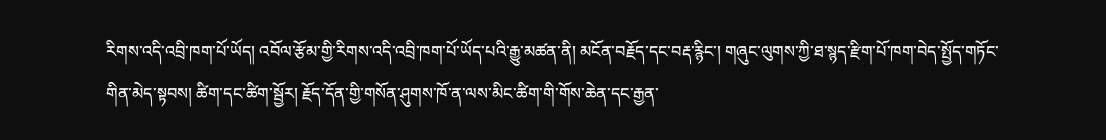རིགས་འདི་འབྲི་ཁག་པོ་ཡོད། འབོལ་རྩོམ་གྱི་རིགས་འདི་འབྲི་ཁག་པོ་ཡོད་པའི་རྒྱུ་མཚན་ནི། མངོན་བརྗོད་དང་བརྡ་རྙིང་། གཞུང་ལུགས་ཀྱི་ཐ་སྙད་རྫིག་པོ་ཁག་བེད་སྤྱོད་གཏོང་གིན་མེད་སྟབས། ཚིག་དང་ཚིག་སྦྱོར། རྗོད་དོན་གྱི་གསོན་ཤུགས་ཁོ་ན་ལས་མིང་ཚིག་གི་གོས་ཆེན་དང་རྒྱན་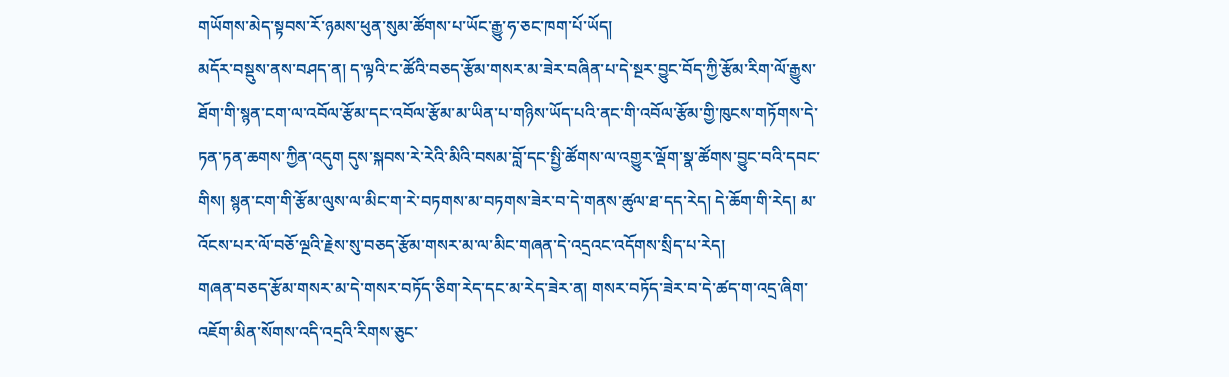གཡོགས་མེད་སྟབས་རོ་ཉམས་ཕུན་སུམ་ཚོགས་པ་ཡོང་རྒྱུ་ཧ་ཅང་ཁག་པོ་ཡོད།
མདོར་བསྡུས་ནས་བཤད་ན། ད་ལྟའི་ང་ཚོའི་བཅད་རྩོམ་གསར་མ་ཟེར་བཞིན་པ་དེ་སྔར་བྱུང་བོད་ཀྱི་རྩོམ་རིག་ལོ་རྒྱུས་ཐོག་གི་སྙན་ངག་ལ་འབོལ་རྩོམ་དང་འབོལ་རྩོམ་མ་ཡིན་པ་གཉིས་ཡོད་པའི་ནང་གི་འབོལ་རྩོམ་གྱི་ཁུངས་གཏོགས་དེ་ཏན་ཏན་ཆགས་ཀྱིན་འདུག དུས་སྐབས་རེ་རེའི་མིའི་བསམ་བློ་དང་སྤྱི་ཚོགས་ལ་འགྱུར་ལྡོག་སྣ་ཚོགས་བྱུང་བའི་དབང་གིས། སྙན་ངག་གི་རྩོམ་ལུས་ལ་མིང་ག་རེ་བཏགས་མ་བཏགས་ཟེར་བ་དེ་གནས་ཚུལ་ཐ་དད་རེད། དེ་ཆོག་གི་རེད། མ་འོངས་པར་ལོ་བཅོ་ལྔའི་རྗེས་སུ་བཅད་རྩོམ་གསར་མ་ལ་མིང་གཞན་དེ་འདྲའང་འདོགས་སྲིད་པ་རེད།
གཞན་བཅད་རྩོམ་གསར་མ་དེ་གསར་བཏོད་ཅིག་རེད་དང་མ་རེད་ཟེར་ན། གསར་བཏོད་ཟེར་བ་དེ་ཚད་ག་འདྲ་ཞིག་འཇོག་མིན་སོགས་འདི་འདྲའི་རིགས་ཅུང་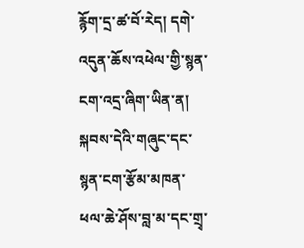རྙོག་དྲ་ཚ་བོ་རེད། དགེ་འདུན་ཆོས་འཕེལ་གྱི་སྙན་ངག་འདྲ་ཞིག་ཡིན་ན། སྐབས་དེའི་གཞུང་དང་སྙན་ངག་རྩོམ་མཁན་ཕལ་ཆེ་ཤོས་བླ་མ་དང་གྲྭ་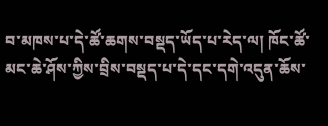བ་མཁས་པ་དེ་ཚོ་ཆགས་བསྡད་ཡོད་པ་རེད་ལ། ཁོང་ཚོ་མང་ཆེ་ཤོས་ཀྱིས་བྲིས་བསྡད་པ་དེ་དང་དགེ་འདུན་ཆོས་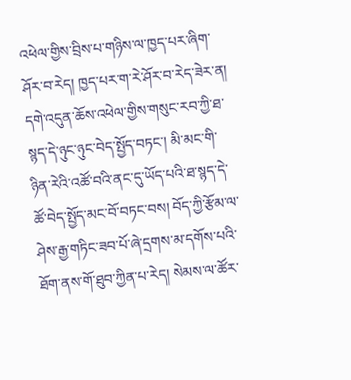འཕེལ་གྱིས་བྲིས་པ་གཉིས་ལ་ཁྱད་པར་ཞིག་ཤོར་བ་རེད། ཁྱད་པར་ག་རེ་ཤོར་བ་རེད་ཟེར་ན། དགེ་འདུན་ཆོས་འཕེལ་གྱིས་གསུང་རབ་ཀྱི་ཐ་སྙད་དེ་ཉུང་ཉུང་བེད་སྤྱོད་བཏང་། མི་མང་གི་ཉིན་རེའི་འཚོ་བའི་ནང་དུ་ཡོད་པའི་ཐ་སྙད་དེ་ཚོ་བེད་སྤྱོད་མང་བོ་བཏང་བས། བོད་ཀྱི་རྩོམ་ལ་ཤེས་རྒྱ་གཏིང་ཟབ་པོ་ཞེ་དྲགས་མ་དགོས་པའི་ཐོག་ནས་གོ་ཐུབ་ཀྱིན་པ་རེད། སེམས་ལ་ཚོར་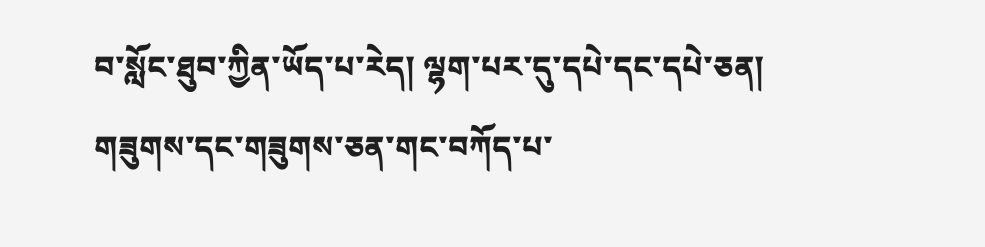བ་སློང་ཐུབ་ཀྱིན་ཡོད་པ་རེད། ལྷག་པར་དུ་དཔེ་དང་དཔེ་ཅན། གཟུགས་དང་གཟུགས་ཅན་གང་བཀོད་པ་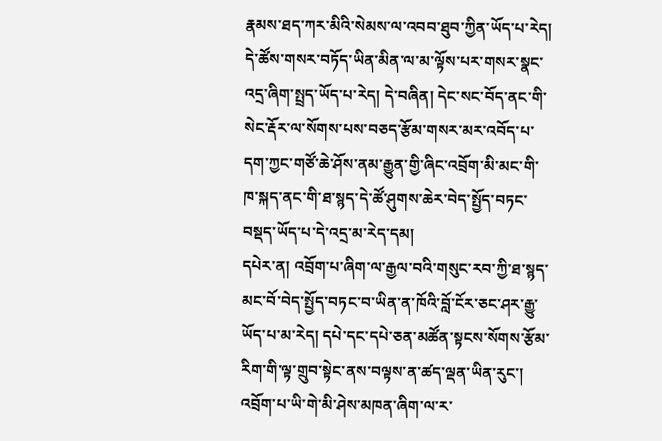རྣམས་ཐད་ཀར་མིའི་སེམས་ལ་འབབ་ཐུབ་ཀྱིན་ཡོད་པ་རེད། དེ་ཚོས་གསར་བཏོད་ཡིན་མིན་ལ་མ་ལྟོས་པར་གསར་སྣང་འདྲ་ཞིག་སྤྲད་ཡོད་པ་རེད། དེ་བཞིན། དེང་སང་བོད་ནང་གི་སེང་རྡོར་ལ་སོགས་པས་བཅད་རྩོམ་གསར་མར་འབོད་པ་དག་ཀྱང་གཙོ་ཆེ་ཤོས་ནམ་རྒྱུན་གྱི་ཞིང་འབྲོག་མི་མང་གི་ཁ་སྐད་ནང་གི་ཐ་སྙད་དེ་ཚོ་ཤུགས་ཆེར་བེད་སྤྱོད་བཏང་བསྡད་ཡོད་པ་དེ་འདྲ་མ་རེད་དམ།
དཔེར་ན། འབྲོག་པ་ཞིག་ལ་རྒྱལ་བའི་གསུང་རབ་ཀྱི་ཐ་སྙད་མང་བོ་བེད་སྤྱོད་བཏང་བ་ཡིན་ན་ཁོའི་བློ་ངོར་ཅང་ཤར་རྒྱུ་ཡོད་པ་མ་རེད། དཔེ་དང་དཔེ་ཅན་མཚོན་སྟངས་སོགས་རྩོམ་རིག་གི་ལྟ་གྲུབ་སྟེང་ནས་བལྟས་ན་ཚད་ལྡན་ཡིན་རུང་། འབྲོག་པ་ཡི་གེ་མི་ཤེས་མཁན་ཞིག་ལ་ར་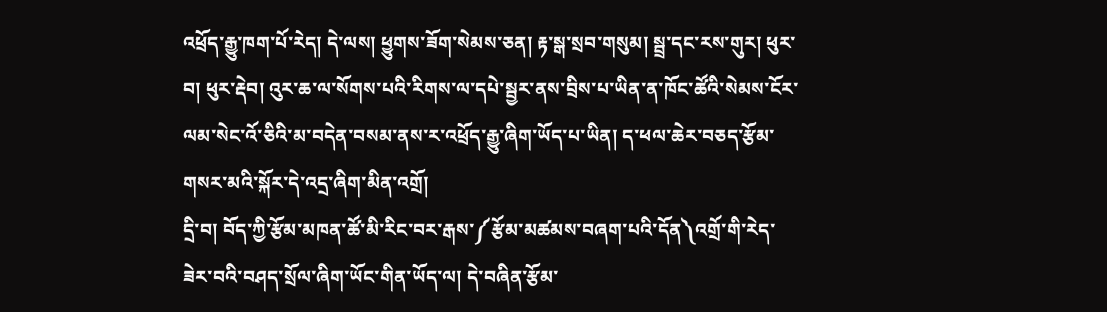འཕྲོད་རྒྱུ་ཁག་པོ་རེད། དེ་ལས། ཕྱུགས་ཟོག་སེམས་ཅན། རྟ་སྒ་སྲབ་གསུམ། སྦྲ་དང་རས་གུར། ཕུར་བ། ཕུར་རྡེབ། འུར་ཆ་ལ་སོགས་པའི་རིགས་ལ་དཔེ་སྦྱར་ནས་བྲིས་པ་ཡིན་ན་ཁོང་ཚོའི་སེམས་ངོར་ལམ་སེང་འོ་ཅིའི་མ་བདེན་བསམ་ནས་ར་འཕྲོད་རྒྱུ་ཞིག་ཡོད་པ་ཡིན། ད་ཕལ་ཆེར་བཅད་རྩོམ་གསར་མའི་སྐོར་དེ་འདྲ་ཞིག་མིན་འགྲོ།
དྲི་བ། བོད་ཀྱི་རྩོམ་མཁན་ཚོ་མི་རིང་བར་རྒས་༼རྩོམ་མཚམས་བཞག་པའི་དོན༽འགྲོ་གི་རེད་ཟེར་བའི་བཤད་སྲོལ་ཞིག་ཡོང་གིན་ཡོད་ལ། དེ་བཞིན་རྩོམ་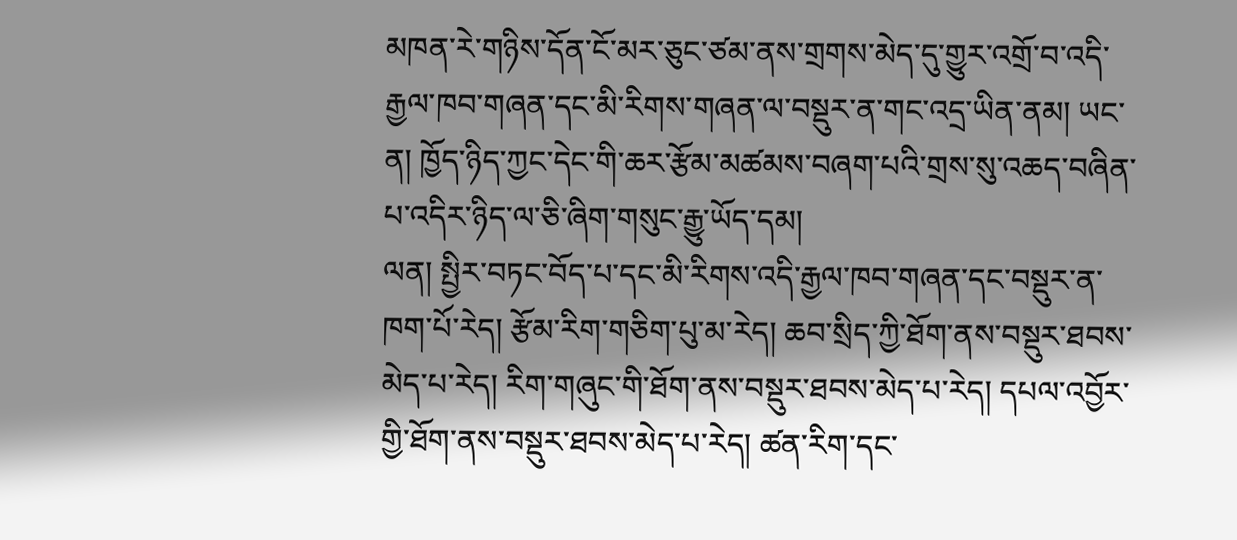མཁན་རེ་གཉིས་དོན་ངོ་མར་ཅུང་ཙམ་ནས་གྲགས་མེད་དུ་གྱུར་འགྲོ་བ་འདི་རྒྱལ་ཁབ་གཞན་དང་མི་རིགས་གཞན་ལ་བསྡུར་ན་གང་འདྲ་ཡིན་ནམ། ཡང་ན། ཁྱོད་ཉིད་ཀྱང་དེང་གི་ཆར་རྩོམ་མཚམས་བཞག་པའི་གྲས་སུ་འཆད་བཞིན་པ་འདིར་ཉིད་ལ་ཅི་ཞིག་གསུང་རྒྱུ་ཡོད་དམ།
ལན། སྤྱིར་བཏང་བོད་པ་དང་མི་རིགས་འདི་རྒྱལ་ཁབ་གཞན་དང་བསྡུར་ན་ཁག་པོ་རེད། རྩོམ་རིག་གཅིག་པུ་མ་རེད། ཆབ་སྲིད་ཀྱི་ཐོག་ནས་བསྡུར་ཐབས་མེད་པ་རེད། རིག་གཞུང་གི་ཐོག་ནས་བསྡུར་ཐབས་མེད་པ་རེད། དཔལ་འབྱོར་གྱི་ཐོག་ནས་བསྡུར་ཐབས་མེད་པ་རེད། ཚན་རིག་དང་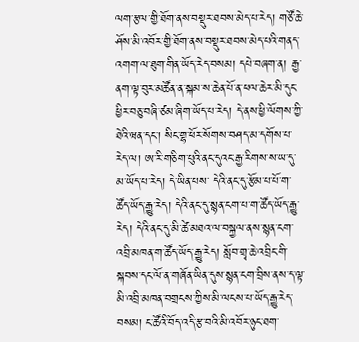ལག་རྩལ་གྱི་ཐོག་ནས་བསྡུར་ཐབས་མེད་པ་རེད། གཙོ་ཆེ་ཤོས་མི་འབོར་གྱི་ཐོག་ནས་བསྡུར་ཐབས་མེད་པའི་གནད་འགག་ལ་ཐུག་གིན་ཡོད་རེད་བསམ། དཔེ་བཞག་ན། རྒྱ་ནག་ལྟ་བུར་མཚོན་ན་སྐམ་ས་ཆེན་པོ་ན་ཕལ་ཆེར་མི་དུང་ཕྱིར་བཅུ་བཞི་ཙམ་ཞིག་ཡོད་པ་རེད། དེ་ནས་ཕྱི་ལོགས་ཀྱི་ཐེའི་ཝན་དང་། སིང་གྷ་ཕོར་སོགས་བཤད་མ་དགོས་པ་རེད་ལ། ཨ་རི་གཅིག་པུའི་ནང་དུའང་རྒྱ་རིགས་ས་ཡ་དུ་མ་ཡོད་པ་རེད། དེ་ཡིན་པས་ དེའི་ནང་དུ་རྩོམ་པ་པོ་ག་ཚོད་ཡོད་རྒྱུ་རེད། དེའི་ནང་དུ་སྙན་ངག་པ་ག་ཚོད་ཡོད་རྒྱུ་རེད། དེའི་ནང་དུ་མི་ཚེ་མཐའ་ལ་བསྐྱལ་ནས་སྙན་ངག་འབྲི་མཁན་ག་ཚོད་ཡོད་རྒྱུ་རེད། སློབ་གྲྭ་ཆེ་འབྲིང་གི་སྐབས་དང་ལོ་ན་གཞོན་ཡིན་དུས་སྙན་ངག་བྲིས་ནས་ད་ལྟ་མི་འབྲི་མཁན་བགྲངས་ཀྱིས་མི་ལངས་པ་ཡོད་རྒྱུ་རེད་བསམ། ང་ཚོའི་བོད་འདི་རྩ་བའི་མི་འབོར་ཉུང་ཐག་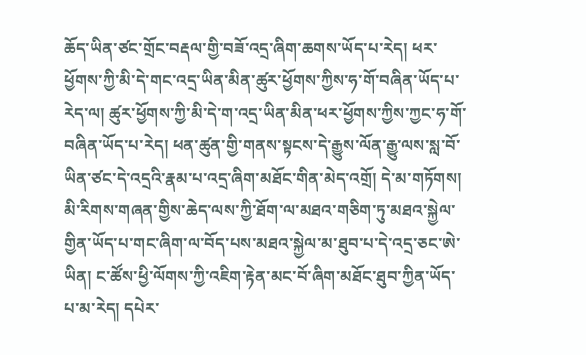ཆོད་ཡིན་ཙང་གྲོང་བརྡལ་གྱི་བཟོ་འདྲ་ཞིག་ཆགས་ཡོད་པ་རེད། ཕར་ཕྱོགས་ཀྱི་མི་དེ་གང་འདྲ་ཡིན་མིན་ཚུར་ཕྱོགས་ཀྱིས་ཧ་གོ་བཞིན་ཡོད་པ་རེད་ལ། ཚུར་ཕྱོགས་ཀྱི་མི་དེ་ག་འདྲ་ཡིན་མིན་ཕར་ཕྱོགས་ཀྱིས་ཀྱང་ཧ་གོ་བཞིན་ཡོད་པ་རེད། ཕན་ཚུན་གྱི་གནས་སྟངས་དེ་རྒྱུས་ལོན་རྒྱུ་ལས་སླ་བོ་ཡིན་ཙང་དེ་འདྲའི་རྣམ་པ་འདྲ་ཞིག་མཐོང་གིན་མེད་འགྲོ། དེ་མ་གཏོགས། མི་རིགས་གཞན་གྱིས་ཆེད་ལས་ཀྱི་ཐོག་ལ་མཐའ་གཅིག་ཏུ་མཐའ་སྐྱེལ་གྱིན་ཡོད་པ་གང་ཞིག་ལ་བོད་པས་མཐའ་སྐྱེལ་མ་ཐུབ་པ་དེ་འདྲ་ཅང་ཨེ་ཡིན། ང་ཚོས་ཕྱི་ལོགས་ཀྱི་འཇིག་རྟེན་མང་བོ་ཞིག་མཐོང་ཐུབ་ཀྱིན་ཡོད་པ་མ་རེད། དཔེར་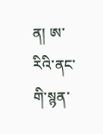ན། ཨ་རིའི་ནང་གི་སྙན་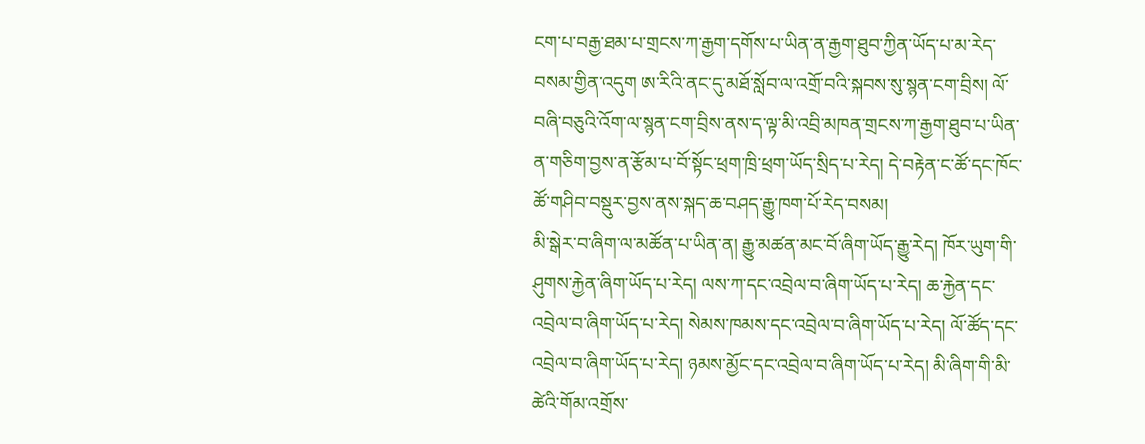ངག་པ་བརྒྱ་ཐམ་པ་གྲངས་ཀ་རྒྱག་དགོས་པ་ཡིན་ན་རྒྱག་ཐུབ་ཀྱིན་ཡོད་པ་མ་རེད་བསམ་གྱིན་འདུག ཨ་རིའི་ནང་དུ་མཐོ་སློབ་ལ་འགྲོ་བའི་སྐབས་སུ་སྙན་ངག་བྲིས། ལོ་བཞི་བཅུའི་འོག་ལ་སྙན་ངག་བྲིས་ནས་ད་ལྟ་མི་འབྲི་མཁན་གྲངས་ཀ་རྒྱག་ཐུབ་པ་ཡིན་ན་གཅིག་བྱས་ན་རྩོམ་པ་བོ་སྟོང་ཕྲག་ཁྲི་ཕྲག་ཡོད་སྲིད་པ་རེད། དེ་བརྟེན་ང་ཚོ་དང་ཁོང་ཚོ་གཤིབ་བསྡུར་བྱས་ནས་སྐད་ཆ་བཤད་རྒྱུ་ཁག་པོ་རེད་བསམ།
མི་སྒེར་བ་ཞིག་ལ་མཚོན་པ་ཡིན་ན། རྒྱུ་མཚན་མང་བོ་ཞིག་ཡོད་རྒྱུ་རེད། ཁོར་ཡུག་གི་ཤུགས་རྐྱེན་ཞིག་ཡོད་པ་རེད། ལས་ཀ་དང་འབྲེལ་བ་ཞིག་ཡོད་པ་རེད། ཆ་རྐྱེན་དང་འབྲེལ་བ་ཞིག་ཡོད་པ་རེད། སེམས་ཁམས་དང་འབྲེལ་བ་ཞིག་ཡོད་པ་རེད། ལོ་ཚོད་དང་འབྲེལ་བ་ཞིག་ཡོད་པ་རེད། ཉམས་མྱོང་དང་འབྲེལ་བ་ཞིག་ཡོད་པ་རེད། མི་ཞིག་གི་མི་ཚེའི་གོམ་འགྲོས་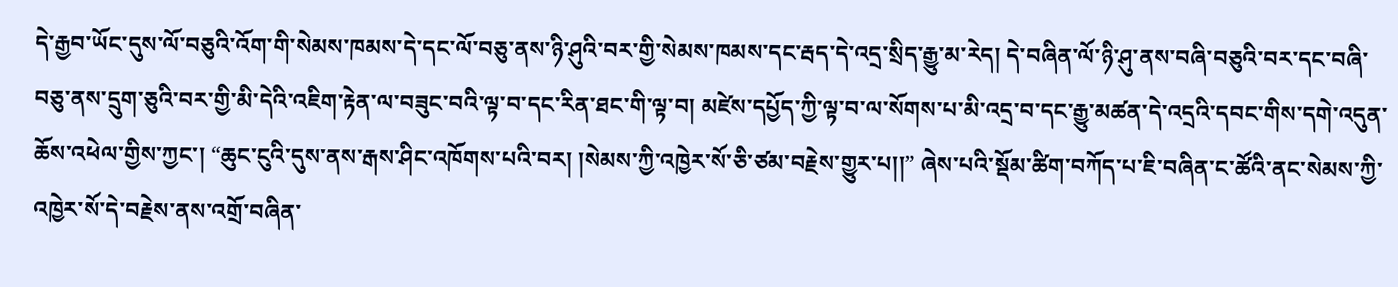དེ་རྒྱབ་ཡོང་དུས་ལོ་བཅུའི་འོག་གི་སེམས་ཁམས་དེ་དང་ལོ་བཅུ་ནས་ཉི་ཤུའི་བར་གྱི་སེམས་ཁམས་དང་རྦད་དེ་འདྲ་སྲིད་རྒྱུ་མ་རེད། དེ་བཞིན་ལོ་ཉི་ཤུ་ནས་བཞི་བཅུའི་བར་དང་བཞི་བཅུ་ནས་དྲུག་ཅུའི་བར་གྱི་མི་དེའི་འཇིག་རྟེན་ལ་བཟུང་བའི་ལྟ་བ་དང་རིན་ཐང་གི་ལྟ་བ། མཛེས་དཔྱོད་ཀྱི་ལྟ་བ་ལ་སོགས་པ་མི་འདྲ་བ་དང་རྒྱུ་མཚན་དེ་འདྲའི་དབང་གིས་དགེ་འདུན་ཆོས་འཕེལ་གྱིས་ཀྱང་། “ཆུང་ངུའི་དུས་ནས་རྒས་ཤིང་འཁོགས་པའི་བར། །སེམས་ཀྱི་འཁྱེར་སོ་ཅི་ཙམ་བརྗེས་གྱུར་པ།།” ཞེས་པའི་སྡོམ་ཚིག་བཀོད་པ་ཇི་བཞིན་ང་ཚོའི་ནང་སེམས་ཀྱི་འཁྱེར་སོ་དེ་བརྗེས་ནས་འགྲོ་བཞིན་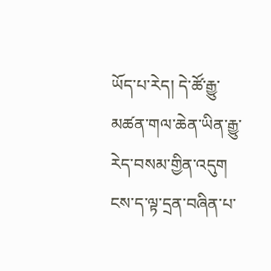ཡོད་པ་རེད། དེ་ཚོ་རྒྱུ་མཚན་གལ་ཆེན་ཡིན་རྒྱུ་རེད་བསམ་གྱིན་འདུག
ངས་ད་ལྟ་དྲན་བཞིན་པ་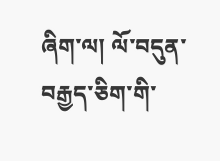ཞིག་ལ། ལོ་བདུན་བརྒྱད་ཅིག་གི་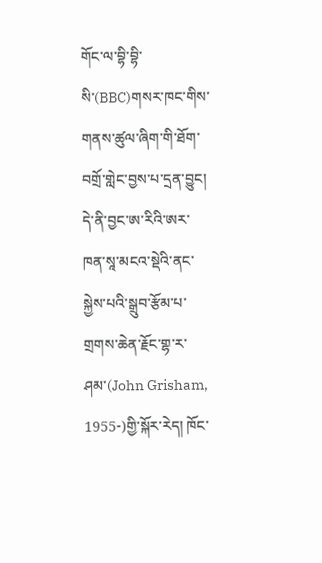གོང་ལ་བྷི་བྷི་སི་(BBC)གསར་ཁང་གིས་གནས་ཚུལ་ཞིག་གི་ཐོག་བགྲོ་གླེང་བྱས་པ་དྲན་བྱུང། དེ་ནི་བྱང་ཨ་རིའི་ཨར་ཁན་སཱ་མངའ་སྡེའི་ནང་སྐྱེས་པའི་སྒྲུབ་རྩོམ་པ་གྲགས་ཆེན་རྗོང་གྷ་ར་ཤམ་(John Grisham, 1955-)གྱི་སྐོར་རེད། ཁོང་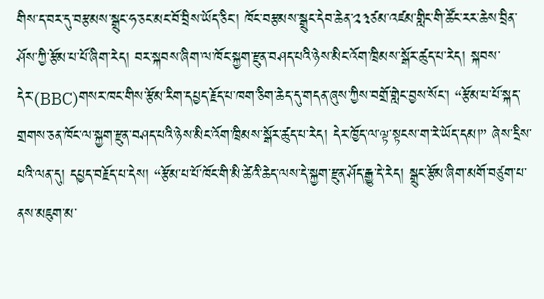གིས་ད་བར་དུ་བརྩམས་སྒྲུང་ཧ་ཅང་མང་བོ་བྲིས་ཡོད་ཅིང་། ཁོང་བརྩམས་སྒྲུང་དེབ་ཆེན་༢༣ཙམ་འཛམ་གླིང་གི་ཚོང་རར་ཆེས་བྲིན་ཤོས་ཀྱི་རྩོམ་པ་པོ་ཞིག་རེད། བར་སྐབས་ཞིག་ལ་ཁོང་སྐྱག་རྫུན་བཤད་པའི་ཉེས་མིང་འོག་ཁྲིམས་སྒོར་ཚུད་པ་རེད། སྐབས་དེར་(BBC)གསར་ཁང་གིས་རྩོམ་རིག་དཔྱད་རྗོད་པ་ཁག་ཅིག་ཆེད་དུ་གདན་ཞུས་ཀྱིས་བགྲོ་གླེང་བྱས་སོང་། “རྩོམ་པ་པོ་སྐད་གྲགས་ཅན་ཁོང་ལ་སྐྱག་རྫུན་བཤད་པའི་ཉེས་མིང་འོག་ཁྲིམས་སྒོར་ཚུད་པ་རེད། དེར་ཁྱོད་ལ་ལྟ་སྟངས་ག་རེ་ཡོད་དམ།” ཞེས་དྲིས་པའི་ལན་དུ། དཔྱད་བརྗོད་པ་དེས། “རྩོམ་པ་པོ་ཁོང་གི་མི་ཚེའི་ཆེད་ལས་དེ་སྐྱག་རྫུན་ཤོད་རྒྱུ་དེ་རེད། སྒྲུང་རྩོམ་ཞིག་མགོ་བཙུག་པ་ནས་མཇུག་མ་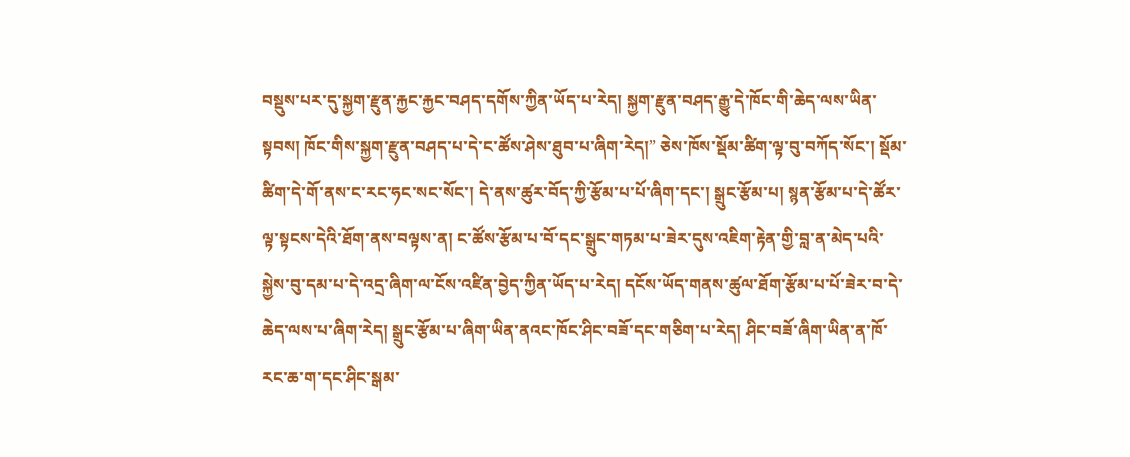བསྡུས་པར་དུ་སྐྱག་རྫུན་རྐྱང་རྐྱང་བཤད་དགོས་ཀྱིན་ཡོད་པ་རེད། སྐྱག་རྫུན་བཤད་རྒྱུ་དེ་ཁོང་གི་ཆེད་ལས་ཡིན་སྟབས། ཁོང་གིས་སྐྱག་རྫུན་བཤད་པ་དེ་ང་ཚོས་ཤེས་ཐུབ་པ་ཞིག་རེད།” ཅེས་ཁོས་སྡོམ་ཚིག་ལྟ་བུ་བཀོད་སོང་། སྡོམ་ཚིག་དེ་གོ་ནས་ང་རང་ཧང་སང་སོང་། དེ་ནས་ཚུར་བོད་ཀྱི་རྩོམ་པ་པོ་ཞིག་དང་། སྒྲུང་རྩོམ་པ། སྙན་རྩོམ་པ་དེ་ཚོར་ལྟ་སྟངས་དེའི་ཐོག་ནས་བལྟས་ན། ང་ཚོས་རྩོམ་པ་བོ་དང་སྒྲུང་གཏམ་པ་ཟེར་དུས་འཇིག་རྟེན་གྱི་བླ་ན་མེད་པའི་སྐྱེས་བུ་དམ་པ་དེ་འདྲ་ཞིག་ལ་ངོས་འཛིན་བྱེད་ཀྱིན་ཡོད་པ་རེད། དངོས་ཡོད་གནས་ཚུལ་ཐོག་རྩོམ་པ་པོ་ཟེར་བ་དེ་ཆེད་ལས་པ་ཞིག་རེད། སྒྲུང་རྩོམ་པ་ཞིག་ཡིན་ནའང་ཁོང་ཤིང་བཟོ་དང་གཅིག་པ་རེད། ཤིང་བཟོ་ཞིག་ཡིན་ན་ཁོ་རང་ཆ་ག་དང་ཤིང་སྒམ་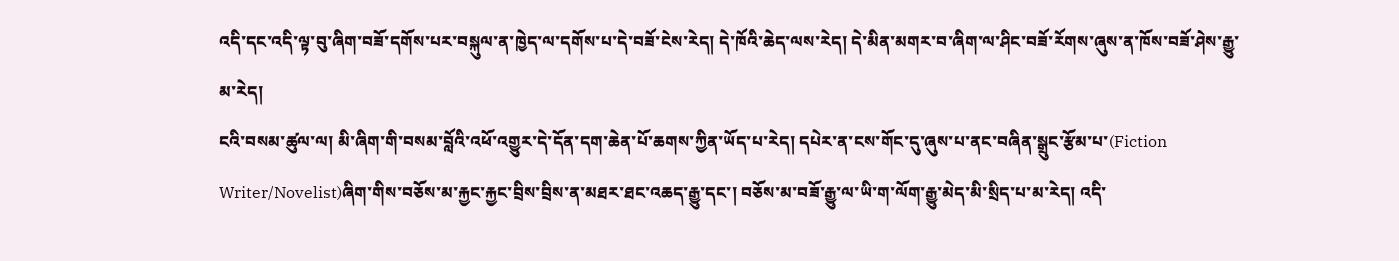འདི་དང་འདི་ལྟ་བུ་ཞིག་བཟོ་དགོས་པར་བསྐུལ་ན་ཁྱེད་ལ་དགོས་པ་དེ་བཟོ་ངེས་རེད། དེ་ཁོའི་ཆེད་ལས་རེད། དེ་མིན་མགར་བ་ཞིག་ལ་ཤིང་བཟོ་རོགས་ཞུས་ན་ཁོས་བཟོ་ཤེས་རྒྱུ་མ་རེད།
ངའི་བསམ་ཚུལ་ལ། མི་ཞིག་གི་བསམ་བློའི་འཕོ་འགྱུར་དེ་དོན་དག་ཆེན་པོ་ཆགས་ཀྱིན་ཡོད་པ་རེད། དཔེར་ན་ངས་གོང་དུ་ཞུས་པ་ནང་བཞིན་སྒྲུང་རྩོམ་པ་(Fiction Writer/Novelist)ཞིག་གིས་བཅོས་མ་རྐྱང་རྐྱང་བྲིས་བྲིས་ན་མཐར་ཐང་འཆད་རྒྱུ་དང་། བཅོས་མ་བཟོ་རྒྱུ་ལ་ཡི་ག་ལོག་རྒྱུ་མེད་མི་སྲིད་པ་མ་རེད། འདི་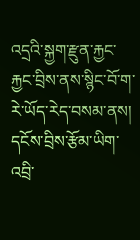འདྲའི་སྐྱག་རྫུན་རྐྱང་རྐྱང་བྲིས་ནས་སྙིང་བོ་ག་རེ་ཡོད་རེད་བསམ་ནས། དངོས་བྲིས་རྩོམ་ཡིག་འབྲི་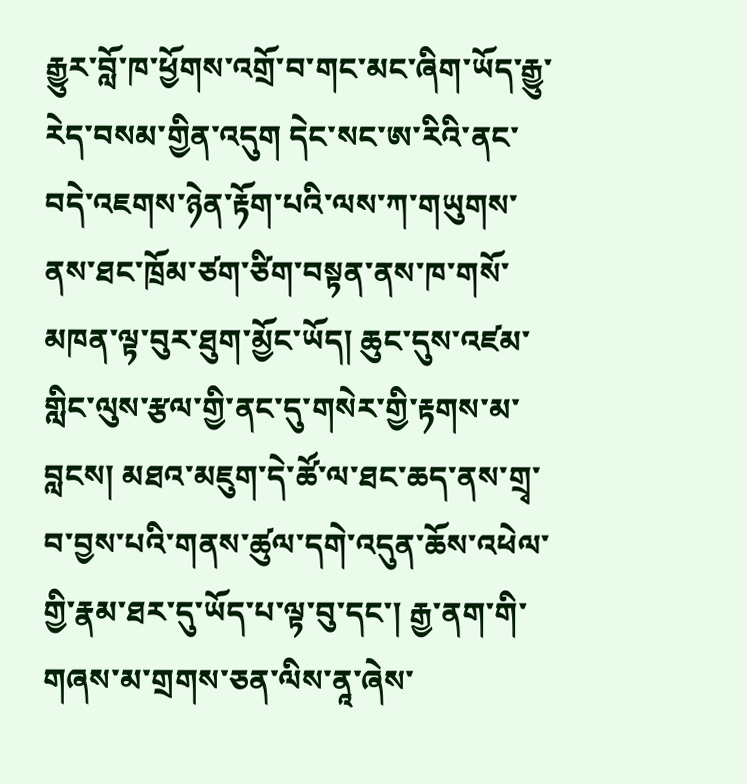རྒྱུར་བློ་ཁ་ཕྱོགས་འགྲོ་བ་གང་མང་ཞིག་ཡོད་རྒྱུ་རེད་བསམ་གྱིན་འདུག དེང་སང་ཨ་རིའི་ནང་བདེ་འཇགས་ཉེན་རྟོག་པའི་ལས་ཀ་གཡུགས་ནས་ཐང་ཁྲོམ་ཙག་ཙིག་བསྟན་ནས་ཁ་གསོ་མཁན་ལྟ་བུར་ཐུག་མྱོང་ཡོད། ཆུང་དུས་འཛམ་གླིང་ལུས་རྩལ་གྱི་ནང་དུ་གསེར་གྱི་རྟགས་མ་བླངས། མཐའ་མཇུག་དེ་ཚོ་ལ་ཐང་ཆད་ནས་གྲྭ་བ་བྱས་པའི་གནས་ཚུལ་དགེ་འདུན་ཆོས་འཕེལ་གྱི་རྣམ་ཐར་དུ་ཡོད་པ་ལྟ་བུ་དང་། རྒྱ་ནག་གི་གཞས་མ་གྲགས་ཅན་ལིས་ནཱ་ཞེས་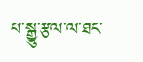པ་སྒྱུ་རྩལ་ལ་ཐང་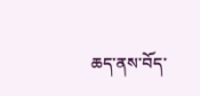ཆད་ནས་བོད་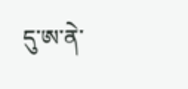དུ་ཨ་ནེ་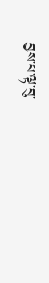བྱས་པ་ལྟ་བུ་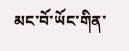མང་བོ་ཡོང་གིན་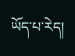ཡོད་པ་རེད།